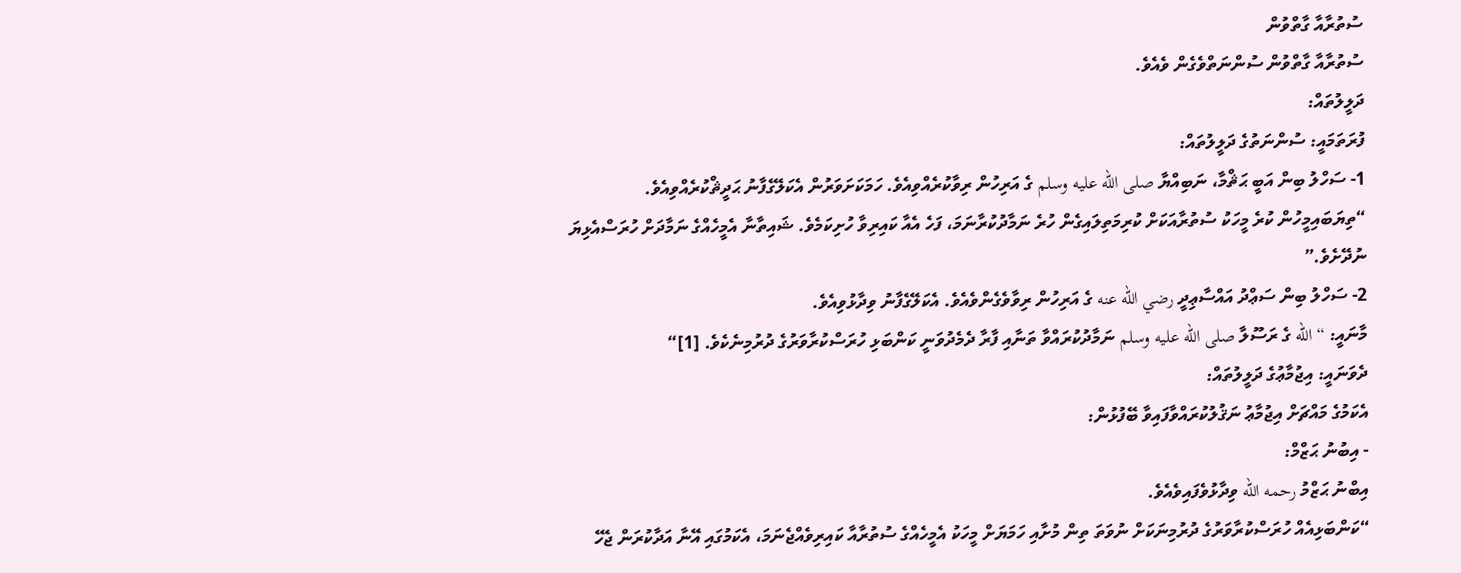ސުތުރާއާ ގާތްވުން
ސުތުރާއާ ގާތްވުން ސުންނަތްވެގެން ވެއެވެ.
ދަލީލުތައް:
ފުރަތަމައީ: ސުންނަތުގެ ދަލީލުތައް:
1- ސަހްލު ބިން އަބީ ޙަޘްމާ، ނަބިއްޔާ صلى الله عليه وسلم ގެ އަރިހުން ރިވާކުރެއްވިއެވެ. ހަމަކަށަވަރުން އެކަލޭގެފާނު ޙަދީޘްކުރެއްވިއެވެ.
“ތިޔަބައިމީހުން ކުރެ މީހަކު ސުތުރާއަކަށް ކުރިމަތިލައިގެން ހުރެ ނަމާދުކުރާނަމަ، ފަހެ އެއާ ކައިރިވާ ހުށިކަމެވެ. ޝައިތާނާ އެމީހެއްގެ ނަމާދަށް ހުރަސްއެޅިޔަ ނުދޭށެވެ.”
2- ސަހްލު ބިން ސަޢްދު އައްސާޢިދީ رضي الله عنه ގެ އަރިހުން ރިވާވެގެންވެއެވެ. އެކަލޭގެފާނު ވިދާޅުވިއެވެ.
މާނައީ: “الله ގެ ރަސޫލާ صلى الله عليه وسلم ނަމާދުކުރައްވާ ތަނާއި ފާރާ ދެމެދުވަނީ ކަންބަޅި ހުރަސްކުރާވަރުގެ ދުރުމިނެކެވެ. [1]“
ދެވަނައީ: އިޖުމާޢުގެ ދަލީލުތައް:
އެކަމުގެ މައްޗަށް އިޖުމާޢު ނަޤުލުކުރައްވާފައިވާ ބޭފުޅުން:
- އިބުނު ޙަޒްމް:
އިބްނު ޙަޒްމު رحمه الله ވިދާޅުވެފައިވެއެވެ.
“ކަންބަޅިއެއް ހުރަސްކުރާވަރުގެ ދުރުމިނަކަށް ނުވަތަ ތިން މުށާއި ހަމަޔަށް މީހަކު އެމީހެއްގެ ސުތުރާއާ ކައިރިވެއްޖެނަމަ، އެކަމުގައި އޭނާ އަދާކުރަން ޖެހޭ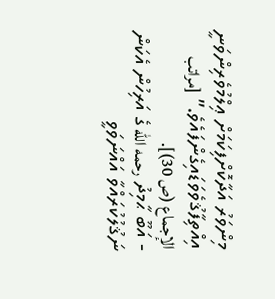މިންވަރު އަދާކޮށްފިކަމަށް ޢިލްމުވެރިންވަނީ އިއްތިފާޤުވެވަޑައިގެންފައެވެ.” [مراتب الإجماع (ص 30)].
- އަބޫ ޙާމިދު رحمه الله ގެ އަރިހުން އެކަން ނަޤުލުކުރައްވާ އައްނަވަވީ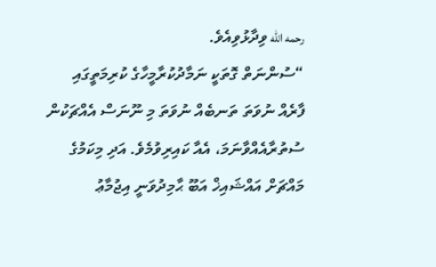رحمه الله ވިދާޅުވިއެވެ.
“ސުންނަތް ގޮތަކީ ނަމާދުކުރާމީހާގެ ކުރިމަތީގައި ފާރެއް ނުވަތަ ތަނބެއް ނުވަތަ މި ނޫނަސް އެއްޗަކުން ސުތުރާއެއްވާނަމަ، އެއާ ކައިރިވުމެވެ. އަދި މިކަމުގެ މައްޗަށް އައްޝައިޚް އަބޫ ޙާމިދުވަނީ އިޖުމާޢު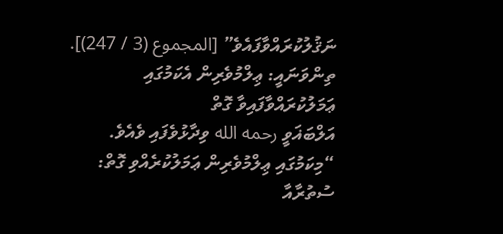ނަޤުލުކުރައްވާފައެވެ” [المجموع (3 / 247)].
ތިންވަނައީ: ޢިލްމުވެރިން އެކަމުގައި ޢަމަލުކުރައްވާފައިވާ ގޮތް
އަލްބަޣަވީ رحمه الله ވިދާޅުވެފައި ވެއެވެ.
“މިކަމުގައި ޢިލްމުވެރިން ޢަމަލުކުރެއްވި ގޮތް: ސުތުރާއާ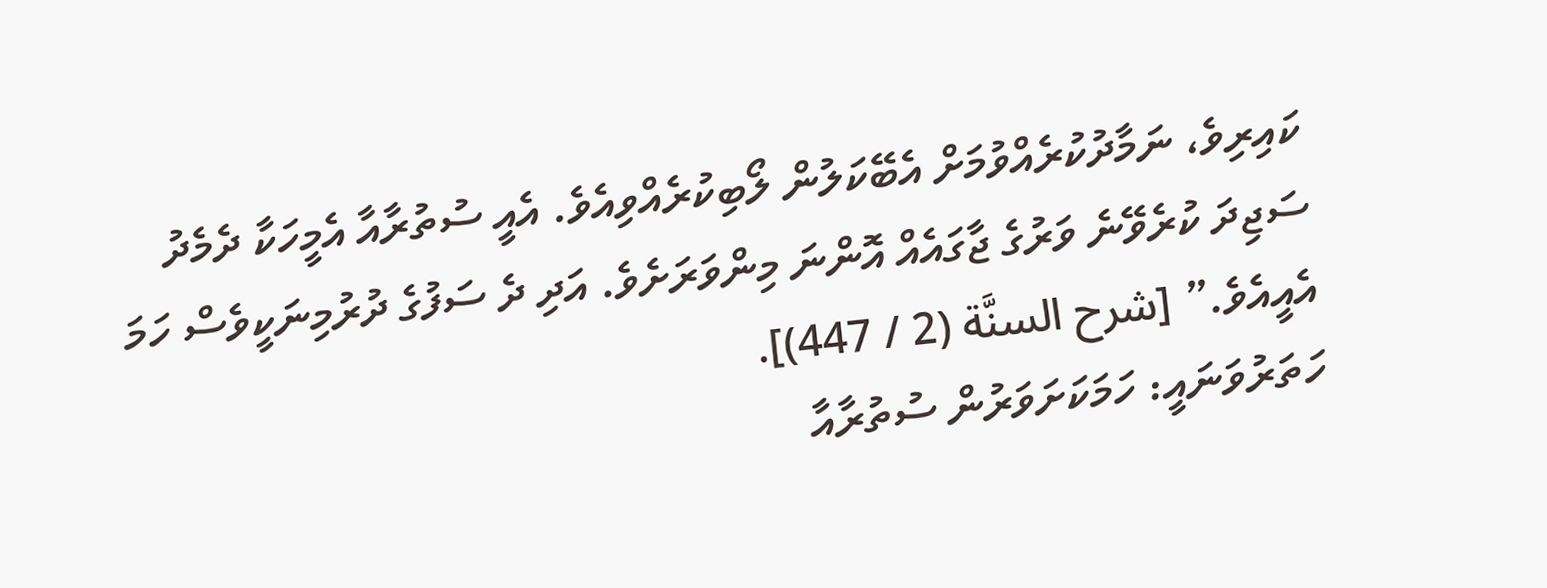ކައިރިވެ، ނަމާދުކުރެއްވުމަށް އެބޭކަލުން ލޯބިކުރެއްވިއެވެ. އެއީ ސުތުރާއާ އެމީހަކާ ދެމެދު ސަޖިދަ ކުރެވޭނެ ވަރުގެ ޖާގައެއް އޮންނަ މިންވަރަށެވެ. އަދި ދެ ސަފުގެ ދުރުމިނަކީވެސް ހަމަ އެއީއެވެ.” [شرح السنَّة (2 / 447)].
ހަތަރުވަނައީ: ހަމަކަށަވަރުން ސުތުރާއާ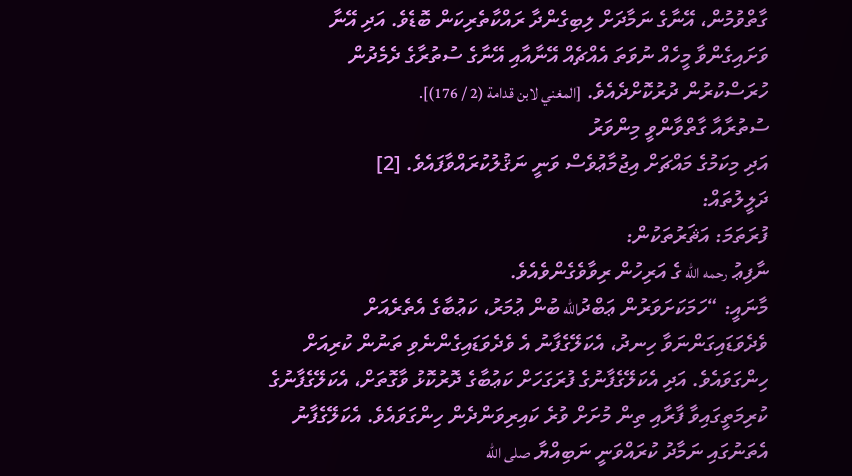ގާތްވުމުން، އޭނާގެ ނަމާދަށް ލިބިގެންދާ ރައްކާތެރިކަން ބޮޑެވެ. އަދި އޭނާ ވަށައިގެންވާ މީހެއް ނުވަތަ އެއްޗެއް އޭނާއާއި އޭނާގެ ސުތުރާގެ ދެމެދުން ހުރަސްކުރުން ދުރުކޮށްދެއެވެ. [المغني لابن قدامة (2 / 176)].
ސުތުރާއާ ގާތްވާންވީ މިންވަރު
އަދި މިކަމުގެ މައްޗަށް އިޖުމާޢުވެސް ވަނީ ނަޤުލުކުރައްވާފައެވެ. [2]
ދަލީލުތައް:
ފުރަތަމަ: އަޘަރުތަކުން:
ނާފިޢު رحمه الله ގެ އަރިހުން ރިވާވެގެންވެއެވެ.
މާނައީ: “ހަމަކަށަވަރުން ޢަބްދުالله ބުން ޢުމަރު، ކަޢުބާގެ އެތެރެއަށް ވެދެވަޑައިގަންނަވާ ހިނދު، އެކަލޭގެފާނު އެ ވެދެވަޑައިގެންނެވި ތަނުން ކުރިއަށް ހިންގަވައެވެ. އަދި އެކަލޭގެފާނުގެ ފުރަގަހަށް ކަޢުބާގެ ދޮރުކޮޅު ވާގޮތަށް، އެކަލޭގެފާނުގެ ކުރިމަތީގައިވާ ފާރާއި ތިން މުށަށް ވުރެ ކައިރިވަންދެން ހިންގަވައެވެ. އެކަލޭގެފާނު އެތަނުގައި ނަމާދު ކުރައްވަނީ ނަބިއްޔާ صلى الله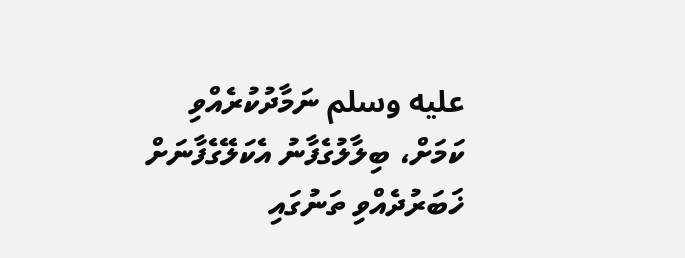عليه وسلم ނަމާދުކުރެއްވި ކަމަށް، ބިލާލުގެފާނު އެކަލޭގެފާނަށް ޚަބަރުދެއްވި ތަނުގައި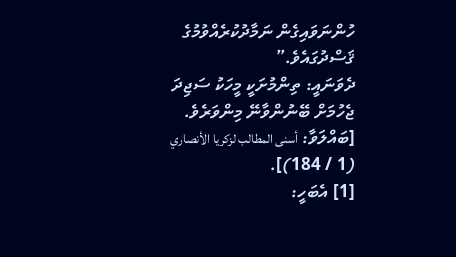ހުންނަވައިގެން ނަމާދުކުރެއްވުމުގެ ޤަސްދުގައެވެ.”
ދެވަނައީ: ތިންމުށަކީ މީހަކު ސަޖިދަ ޖެހުމަށް ބޭނުންވާނޭ މިންވަރެވެ. [ބައްލަވާ: أسنى المطالب لزكريا الأنصاري (1 / 184)].
[1] އެބަހީ: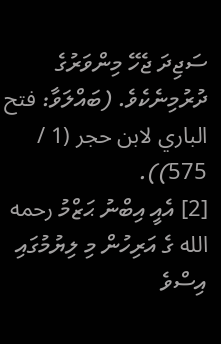ސަޖިދަ ޖެހޭ މިންވަރުގެ ދުރުމިނެކެވެ. (ބައްލަވާ: فتح الباري لابن حجر (1 / 575)).
[2] އެއީ އިބްނު ޙަޒްމު رحمه الله ގެ އަރިހުން މި ލިޔުމުގައި އިސްވެ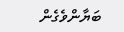ބަޔާންވެގެން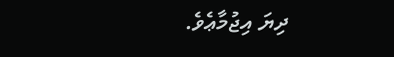ދިޔަ އިޖުމާޢެވެ.